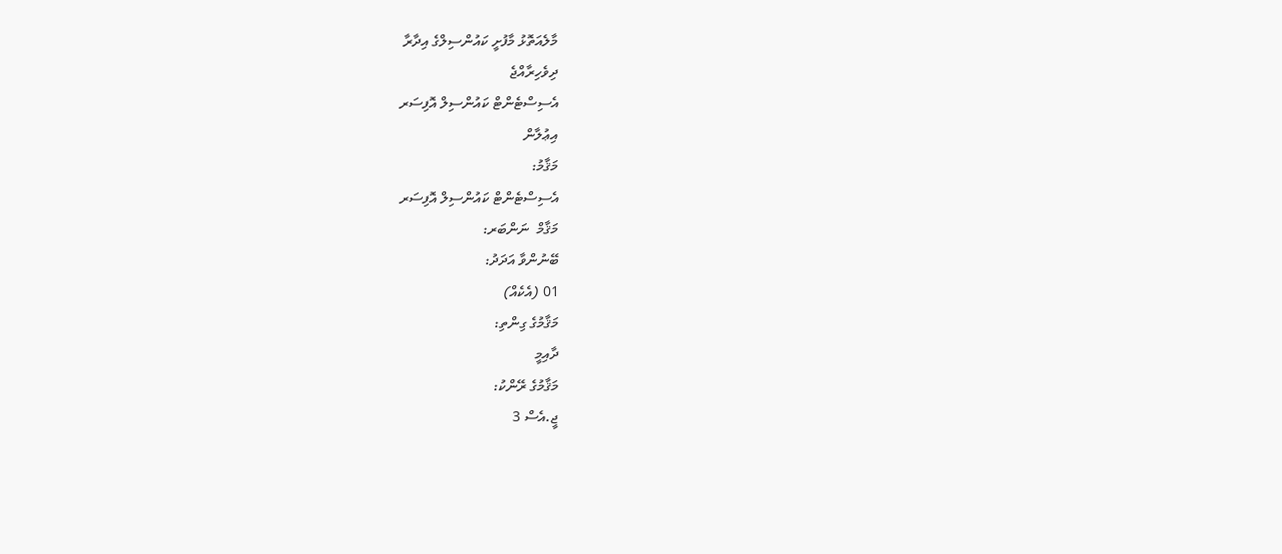މާލެއަތޮޅު މާފުށީ ކައުންސިލްގެ އިދާރާ
ދިވެހިރާއްޖެ
އެސިސްޓެންޓް ކައުންސިލް އޮފިސަރ
އިޢުލާން
މަޤާމު:
އެސިސްޓެންޓް ކައުންސިލް އޮފިސަރ
މަޤާމް  ނަންބަރ:
ބޭނުންވާ އަދަދު:
01 (އެކެއް)
މަޤާމުގެ ގިންތި:
ދާއިމީ
މަޤާމުގެ ރޭންކު:
ޖީ.އެސް 3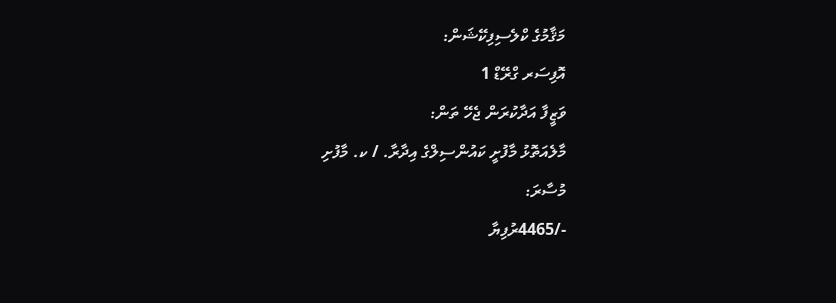މަޤާމުގެ ކްލެސިފިކޭޝަން:
އޮފިސަރ ގްރޭޑް 1
ވަޒީފާ އަދާކުރަން ޖެހޭ ތަން:
މާލެއަތޮޅު މާފުށީ ކައުންސިލްގެ އިދާރާ. / ކ. މާފުށި
މުސާރަ:
-/4465ރުފިޔާ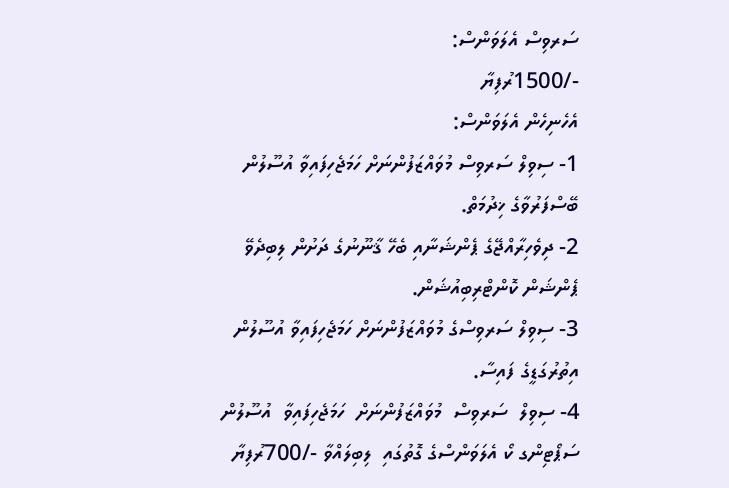ސަރވިސް އެލަވަންސް:
-/1500ރުފިޔާ
އެހެނިހެން އެލަވަންސް:
1- ސިވިލް ސަރވިސް މުވައްޒަފުންނަށް ހަމަޖެހިފައިވާ އުސޫލުން ބޭސްފަރުވާގެ ޚިދުމަތް.
2- ދިވެހިރާއްޖޭގެ ޕެންޝަނާއި ބެހޭ ޤާނޫނުގެ ދަށުން ލިބިދެވޭ ޕެންޝަން ކޮންޓްރިބިއުޝަން.
3- ސިވިލް ސަރވިސްގެ މުވައްޒަފުންނަށް ހަމަޖެހިފައިވާ އުސޫލުން އިތުރުގަޑީގެ ފައިސާ.
4- ސިވިލް  ސަރވިސް  މުވައްޒަފުންނަށް  ހަމަޖެހިފައިވާ  އުސޫލުން ސަޕޯޓިންގ ކޯ އެލަވަންސްގެ ގޮތުގައި  ލިބިލައްވާ -/700ރުފިޔާ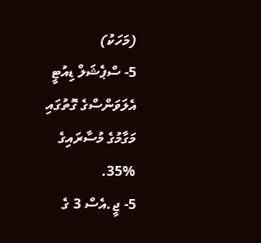(މަހަކު)
5- ސްޕެޝަލް ޑިއުޓީ އެލަވަންސްގެ ގޮތުގައި މަގާމުގެ މުސާރައިގެ %35.
5- ޖީ.އެސް 3 ގެ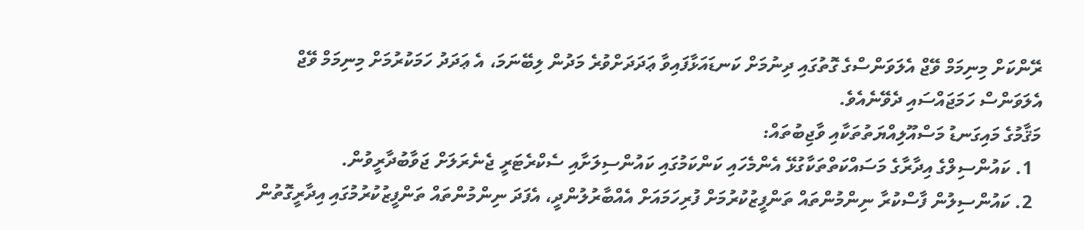ރޭންކަށް މިނިމަމް ވޭޖް އެލަވަންސްގެ ގޮތުގައި ދިނުމަށް ކަނޑައަޅާފައިވާ ޢަދަދަށްވުރެ މަދުން ލިބޭނަމަ، އެ ޢަދަދު ހަމަކުރުމަށް މިނިމަމް ވޭޖް އެލަވަންސް ހަމަޖައްސައި ދެވޭނެއެވެ.
މަޤާމުގެ މައިގަނޑު މަސްއޫލިއްޔަތުތަކާއި ވާޖިބުތައް:
  1. ކައުންސިލްގެ އިދާރާގެ މަސައްކަތްތަކާގުޅޭ އެންމެހައި ކަންކަމުގައި ކައުންސިލަށާއި ސެކްރެޓަރީ ޖެނެރަލަށް ޖަވާބުދާރީވުން.
  2. ކައުންސިލުން ފާސްކުރާ ނިންމުންތައް ތަންފީޒުކުރުމަށް ފުރިހަމައަށް އެއްބާރުލުންދީ، އެފަދަ ނިންމުންތައް ތަންފީޒުކުރުމުގައި އިދާރީގޮތުން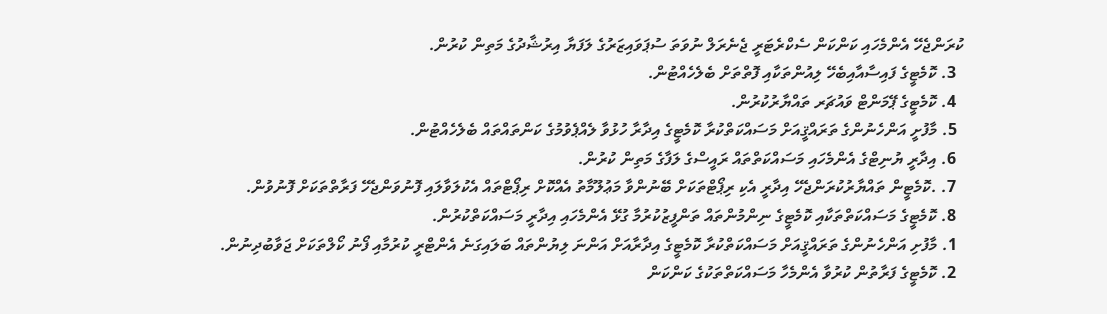ކުރަންޖެހޭ އެންމެހައި ކަންކަން ސެކްރެޓަރީ ޖެނެރަލް ނުވަތަ ސުޕަވައިޒަރުގެ ލަފަޔާ އިރުޝާދުގެ މަތިން ކުރުން.
  3. ކޮމެޓީގެ ފައިސާއާއިބެހޭ ލިއުންތަކާއި ފޮތްތަށް ބެލެހެއްޓުން.
  4. ކޮމެޓީގެ ޕޭމަންޓް ވައުޗަރ ތައްޔާރުކުރުން.
  5. މާފުށީ އަންހެނުންގެ ތަރައްޤީއަށް މަސައްކަތްކުރާ ކޮމެޓީގެ އިދާރާ ހުޅުވާ ލެއްޕެވުމުގެ ކަންތައްތައް ބެލެހެއްޓުން.
  6. އިދާރީ ޔުނިޓްގެ އެންމެހައި މަސައްކަތްތައް ރައީސްގެ ލަފާގެ މަތިން ކުރުން.
  7. .ކޮމެޓީން ތައްޔާރުކުރަންޖެހޭ އިދާރީ އެކި ރިޕޯޓްތަކަށް ބޭނުންވާ މަޢުލޫމާތު އެއްކޮށް ރިޕޯޓްތައް އެކުލަވާލައި ފޮނުވަންޖެހޭ ފަރާތްތަކަށް ފޮނުވުން.
  8. ކޮމެޓީގެ މަސައްކަތްތަކާއި ކޮމެޓީގެ ނިންމުންތައް ތަންފީޒުކުރުމާ ގުޅޭ އެންމެހައި އިދާރީ މަސައްކަތްކުރުން.
  1. މާފުށި އަންހެނުންގެ ތަރައްޤީއަށް މަސައްކަތްކުރާ ކޮމެޓީގެ އިދާރާއަށް އަންނަ ލިޔުންތައް ބަލައިގަނެ އެންޓްރީ ކުރުމާއި ފޯނު ކޯލްތަކަށް ޖަވާބުދިނުން.
  2. ކޮމެޓީގެ ފަރާތުން ކުރުވާ އެންމެހާ މަސައްކަތްތަކުގެ ކަންކަން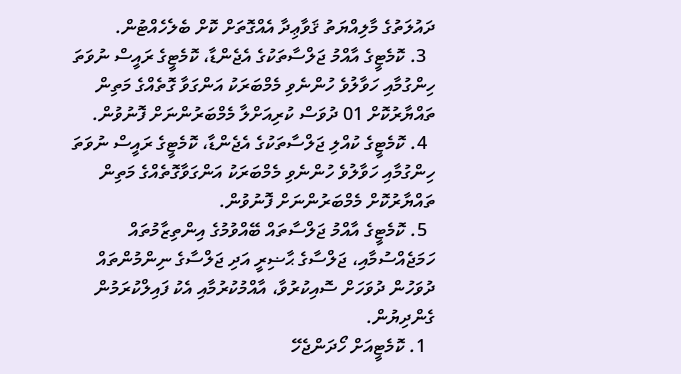ދައުލަތުގެ މާލިއްޔަތު ޤަވާޢިދާ އެއްގޮތަށް ކޮށް ބެލެހެއްޓުން.
  3. ކޮމެޓީގެ އާއްމު ޖަލްސާތަކުގެ އެޖެންޑާ، ކޮމެޓީގެ ރައީސް ނުވަތަ ހިންގުމާއި ހަވާލުވެ ހުންނެވި މެމްބަރަކު އަންގަވާ ގޮތެއްގެ މަތިން ތައްޔާރުކޮށް 01 ދުވަސް ކުރިއަށްލާ މެމްބަރުންނަށް ފޮނުވުން.
  4. ކޮމެޓީގެ ކުއްލި ޖަލްސާތަކުގެ އެޖެންޑާ، ކޮމެޓީގެ ރައީސް ނުވަތަ ހިންގުމާއި ހަވާލުވެ ހުންނެވި މެމްބަރަކު އަންގަވާގޮތެއްގެ މަތިން ތައްޔާރުކޮށް މެމްބަރުންނަށް ފޮނުވުން.
  5. ކޮމެޓީގެ އާއްމު ޖަލްސާތައް ބޭއްވުމުގެ އިންތިޒާމުތައް ހަމަޖެއްސުމާއި، ޖަލްސާގެ ޙާޟިރީ އަދި ޖަލްސާގެ ނިންމުންތައް ދުވަހުން ދުވަހަށް ސޮއިކުރުވާ، އާއްމުކުރުމާއި އެކު ފައިލްކުރަމުން ގެންދިޔުން.
  1. ކޮމެޓީއަށް ހޯދަންޖެހޭ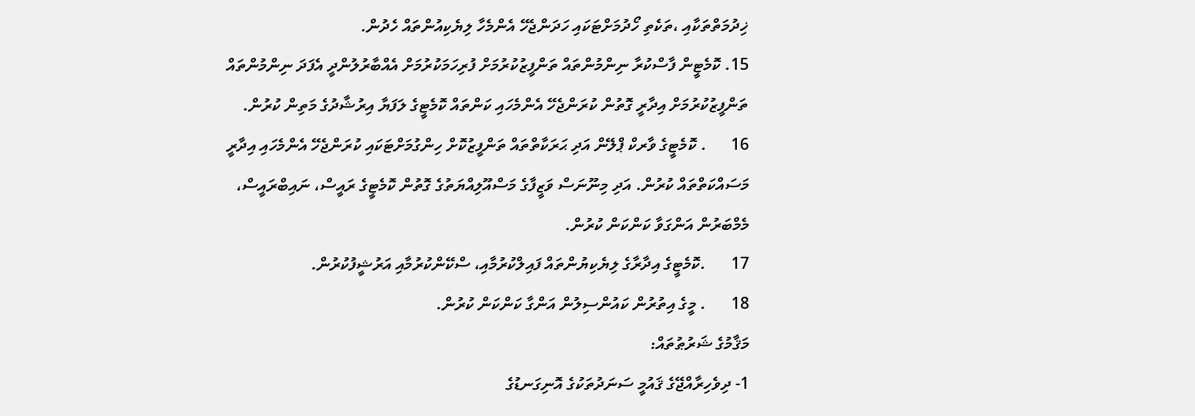ޚިދުމަތްތަކާއި ،ތަކެތި ހޯދުމަށްޓަކައި ހަދަންޖެހޭ އެންމެހާ ލިޔެކިއުންތައް ހެދުން.
15. ކޮމެޓީން ފާސްކުރާ ނިންމުންތައް ތަންފީޒުކުރުމަށް ފުރިހަމަކުރުމަށް އެއްބާރުލުންދީ އެފަދަ ނިންމުންތައް ތަންފީޒުކުރުމަށް އިދާރީ ގޮތުން ކުރަންޖެހޭ އެންމެހައި ކަންތައް ކޮމެޓީގެ ލަފަޔާ އިރުޝާދުގެ މަތިން ކުރުން.
16      . ކޮމެޓީގެ ވާރކް ޕްލޭން އަދި ޙަރަކާތްތައް ތަންފީޒުކޮށް ހިންގުމަށްޓަކައި ކުރަންޖެހޭ އެންމެހައި އިދާރީ މަސައްކަތްތައް ކުރުން. އަދި މިނޫނަސް ވަޒީފާގެ މަސްއޫލިއްޔަތުގެ ގޮތުން ކޮމެޓީގެ ރައީސް، ނައިބްރައީސް، މެމްބަރުން އަންގަވާ ކަންކަން ކުރުން.
17      .ކޮމެޓީގެ އިދާރާގެ ލިޔެކިޔުންތައް ފައިލްކުރުމާއި، ސްކޭންކުރުމާއި އަރުޝީފުކުރުން.
18      . މީގެ އިތުރުން ކައުންސިލުން އަންގާ ކަންކަން ކުރުން.
މަޤާމުގެ ޝަރުޠުތައް:
1- ދިވެހިރާއްޖޭގެ ޤައުމީ ސަނަދުތަކުގެ އޮނިގަނޑުގެ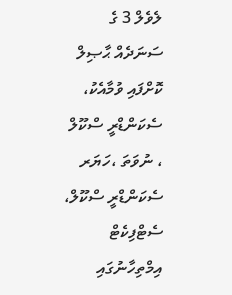ލެވެލް 3 ގެ ސަނަދެއް ޙާޞިލް ކޮށްފައި ވުމާއެކު، ސެކަންޑްރީ ސްކޫލް ، ނުވަތަ ،ހަޔަރ ސެކަންޑްރީ ސްކޫލް، ސެޓްފިކެޓް އިމްތިހާނުގައި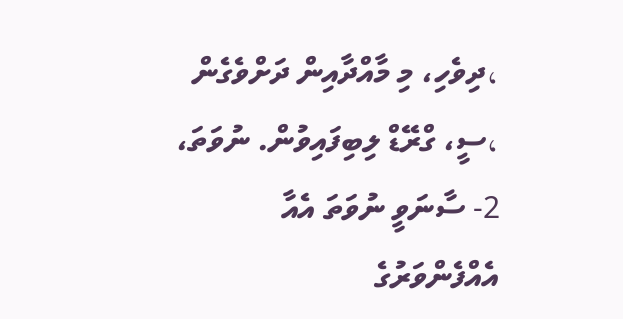،ދިވެހި، މި މާއްދާއިން ދަށްވެގެން ،ސީ، ގްރޭޑް ލިބިފައިވުން. ނުވަތަ،
2- ސާނަވީ ނުވަތަ އެއާ އެއްފެންވަރުގެ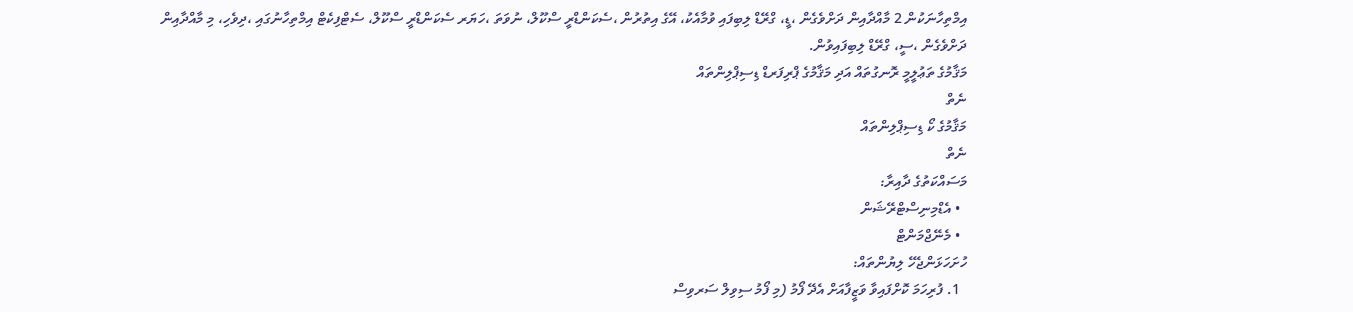އިމްތިހާނަކުން 2 މާއްދާއިން ދަށްވެގެން ،ޑީ، ގްރޭޑް ލިބިފައި ވުމާއެކު، އޭގެ އިތުރުން ،ސެކަންޑްރީ ސްކޫލް، ނުވަތަ ،ހަޔަރ ސެކަންޑްރީ ސްކޫލް، ސެޓްފިކެޓް އިމްތިހާނުގައި ،ދިވެހި، މި މާއްދާއިން ދަށްވެގެން ،ސީ، ގްރޭޑް ލިބިފައިވުން.
މަޤާމުގެ ތަޢުލީމީ ރޮނގުތައް އަދި މަޤާމުގެ ޕްރިފަރޑް ޑިސިޕްލިންތައް
ނެތް
މަޤާމުގެ ކޯ ޑިސިޕްލިންތައް
ނެތް
މަސައްކަތުގެ ދާއިރާ:
  • އެޑްމިނިސްޓްރޭޝަން
  • މެނޭޖްމަންޓް
ހުށަހަޅަންޖެހޭ ލިޔުންތައް:
  1. ފުރިހަމަ ކޮށްފައިވާ ވަޒީފާއަށް އެދޭ ފޯމު (މި ފޯމު ސިވިލް ސަރވިސް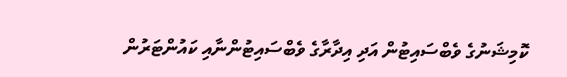ކޮމިޝަނުގެ ވެބްސައިޓުން އަދި އިދާރާގެ ވެބްސައިޓުންނާއި ކައުންޓަރުން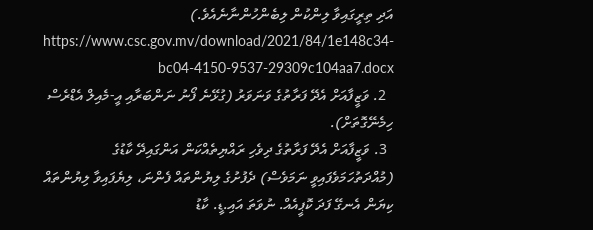އަދި ތިރީގައިވާ ލިންކުން ލިބެންހުންނާނެއެވެ.)  https://www.csc.gov.mv/download/2021/84/1e148c34-bc04-4150-9537-29309c104aa7.docx
  2. ވަޒީފާއަށް އެދޭ ފަރާތުގެ ވަނަވަރު (ގުޅޭނެ ފޯނު ނަންބަރާއި އީ-މެއިލް އެޑްރެސް ހިމެނޭގޮތަށް).
  3. ވަޒީފާއަށް އެދޭ ފަރާތުގެ ދިވެހި ރައްޔިތެއްކަން އަންގައިދޭ ކާޑުގެ (މުއްދަތުހަމަވެފައިވީ ނަމަވެސް) ދެފުށުގެ ލިޔުންތައް ފެންނަ، ލިޔެފައިވާ ލިޔުންތައް ކިޔަން އެނގޭ ފަދަ ކޮޕީއެއް. ނުވަތަ އައި.ޑީ. ކާޑު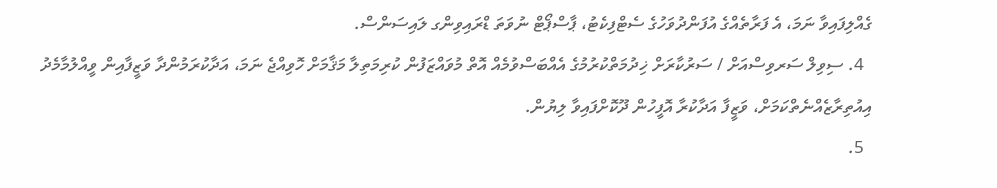ގެއްލިފައިވާ ނަމަ، އެ ފަރާތެއްގެ އުފަންދުވަހުގެ ސެޓްފިކެޓު، ޕާސްޕޯޓް ނުވަތަ ޑްރައިވިންގ ލައިސަންސް.
  4. ސިވިލް ސަރވިސްއަށް / ސަރުކާރަށް ޚިދުމަތްކުރުމުގެ އެއްބަސްވުމެއް އޮތް މުވައްޒަފުން ކުރިމަތިލާ މަޤާމަށް ހޮވިއްޖެ ނަމަ، އަދާކުރަމުންދާ ވަޒީފާއިން ވީއްލުމާމެދު އިއުތިރާޒެއްނެތްކަމަށް، ވަޒީފާ އަދާކުރާ އޮފީހުން ދޫކޮށްފައިވާ ލިޔުން.
  5.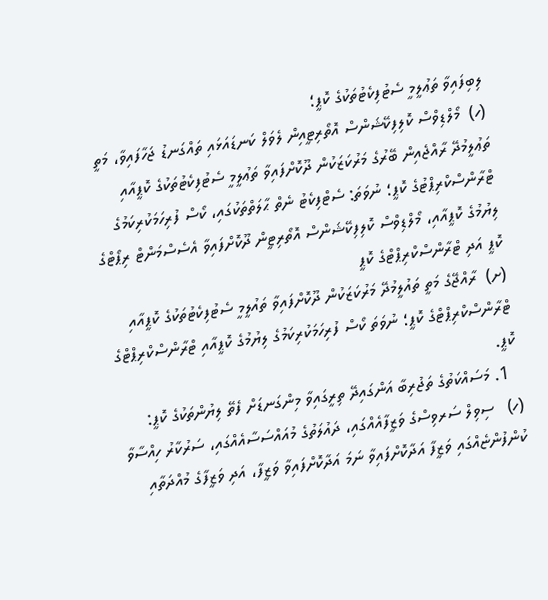ލިބިފައިވާ ތަޢުލީމީ ސެޓުފިކެޓުތަކުގެ ކޮޕީ؛
(ހ)  މޯލްޑިވްސް ކޮލިފިކޭޝަންސް އޮތޯރިޓީއިން ލެވަލް ކަނޑައަޅައި ތައްގަނޑު ޖަހާފައިވާ، މަތީ ތަޢުލީމުދޭ ރާއްޖެއިން ބޭރުގެ މަރުކަޒަކުން ދޫކޮށްފައިވާ ތަޢުލީމީ ސެޓުފިކެޓުތަކުގެ ކޮޕީއާއި ޓްރާންސްކްރިޕްޓުގެ ކޮޕީ؛ ނުވަތަ: ސެޓްފިކެޓު ނެތް ޙާލަތްތަކުގައި، ކޯސް ފުރިހަމަކުރިކަމުގެ ލިޔުމުގެ ކޮޕީއާއި، މޯލްޑިވްސް ކޮލިފިކޭޝަންސް އޮތޯރިޓީން ދޫކޮށްފައިވާ އެސެސްމަންޓް ރިޕޯޓްގެ ކޮޕީ އަދި ޓްރާންސްކްރިޕްޓްގެ ކޮޕީ
(ށ)  ރާއްޖޭގެ މަތީ ތައުލީމުދޭ މަރުކަޒަކުން ދޫކޮށްފައިވާ ތައުލީމީ ސެޓުފިކެޓުތަކުގެ ކޮޕީއާއި ޓްރާންސްކްރިޕްޓްގެ ކޮޕީ؛ ނުވަތަ ކޯސް ފުރިހަމަކުރިކަމުގެ ލިޔުމުގެ ކޮޕީއާއި ޓްރާންސްކްރިޕްޓްގެ ކޮޕީ.
  1. މަސައްކަތުގެ ތަޖުރިބާ އަންގައިދޭ ތިރީގައިވާ މިންގަނޑަށް ފެތޭ ލިޔުންތަކުގެ ކޮޕީ:
(ހ)   ސިވިލް ސަރވިސްގެ ވަޒީފާއެއްގައި، ދައުލަތުގެ މުއައްސަސާއެއްގައި، ސަރުކާރު ހިއްސާވާ ކުންފުންޏެއްގައި ވަޒީފާ އަދާކޮށްފައިވާ ނަމަ އަދާކޮށްފައިވާ ވަޒީފާ، އަދި ވަޒީފާގެ މުއްދަތާއި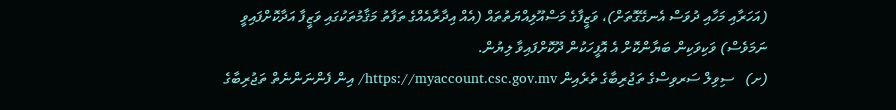(އަހަރާއި މަހާއި ދުވަސް އެނގޭގޮތަށް)، ވަޒީފާގެ މަސްއޫލިއްޔަތުތައް (އެއް އިދާރާއެއްގެ ތަފާތު މަޤާމުތަކުގައި ވަޒީފާ އަދާކޮށްފައިވީ ނަމަވެސް) ވަކިވަކިން ބަޔާންކޮށް އެ އޮފީހަކުން ދޫކޮށްފައިވާ ލިޔުން.
(ށ)   ސިވިލް ސަރވިސްގެ ތަޖުރިބާގެ ތެރެއިން https://myaccount.csc.gov.mv/ އިން ފެންނަންނެތް ތަޖުރިބާގެ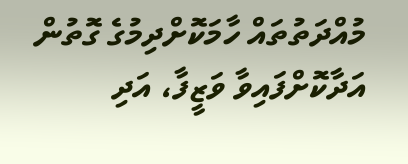މުއްދަތުތައް ހާމަކޮށްދިމުގެ ގޮތުން އަދާކޮށްފައިވާ ވަޒީފާ، އަދި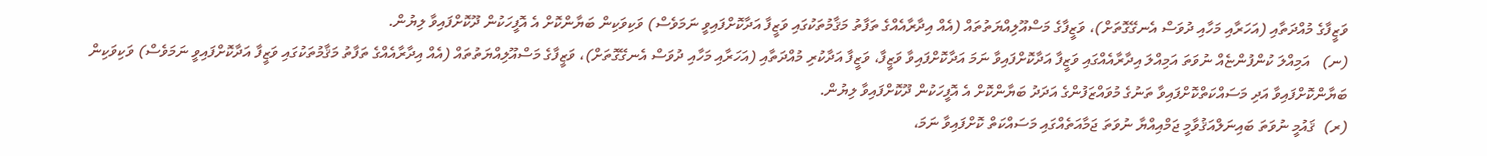ވަޒީފާގެ މުއްދަތާއި (އަހަރާއި މަހާއި ދުވަސް އެނގޭގޮތަށް)، ވަޒީފާގެ މަސްއޫލިއްޔަތުތައް (އެއް އިދާރާއެއްގެ ތަފާތު މަޤާމުތަކުގައި ވަޒީފާ އަދާކޮށްފައިވީ ނަމަވެސް) ވަކިވަކިން ބަޔާންކޮށް އެ އޮފީހަކުން ދޫކޮށްފައިވާ ލިޔުން.
(ނ)   އަމިއްލަ ކުންފުންޏެއް ނުވަތަ އަމިއްލަ އިދާރާއެއްގައި ވަޒީފާ އަދާކޮށްފައިވާ ނަމަ އަދާކޮށްފައިވާ ވަޒީފާ، ވަޒީފާ އަދާކުރި މުއްދަތާއި (އަހަރާއި މަހާއި ދުވަސް އެނގޭގޮތަށް)، ވަޒީފާގެ މަސްއޫލިއްޔަތުތައް (އެއް އިދާރާއެއްގެ ތަފާތު މަޤާމުތަކުގައި ވަޒީފާ އަދާކޮށްފައިވީ ނަމަވެސް) ވަކިވަކިން ބަޔާންކޮށްފައިވާ އަދި މަސައްކަތްކޮށްފައިވާ ތަނުގެ މުވައްޒަފުންގެ އަދަދު ބަޔާންކޮށް އެ އޮފީހަކުން ދޫކޮށްފައިވާ ލިޔުން.
(ރ)  ޤައުމީ ނުވަތަ ބައިނަލްއަޤުވާމީ ޖަމްއިއްޔާ ނުވަތަ ޖަމާއަތެއްގައި މަސައްކަތް ކޮށްފައިވާ ނަމަ،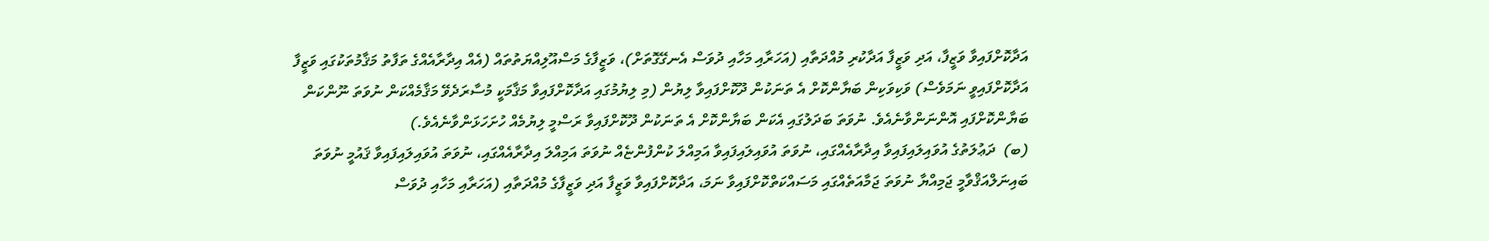އަދާކޮށްފައިވާ ވަޒީފާ، އަދި ވަޒީފާ އަދާކުރި މުއްދަތާއި (އަހަރާއި މަހާއި ދުވަސް އެނގޭގޮތަށް)، ވަޒީފާގެ މަސްއޫލިއްޔަތުތައް (އެއް އިދާރާއެއްގެ ތަފާތު މަޤާމުތަކުގައި ވަޒީފާ އަދާކޮށްފައިވީ ނަމަވެސް) ވަކިވަކިން ބަޔާންކޮށް އެ ތަނަކުން ދޫކޮށްފައިވާ ލިޔުން (މި ލިޔުމުގައި އަދާކޮށްފައިވާ މަޤާމަކީ މުސާރަދެވޭ މަޤާމެއްކަން ނުވަތަ ނޫންކަން ބަޔާންކޮށްފައި އޮންނަންވާނެއެވެ. ނުވަތަ ބަދަލުގައި އެކަން ބަޔާންކޮށް އެ ތަނަކުން ދޫކޮށްފައިވާ ރަސްމީ ލިޔުމެއް ހުށަހަޅަންވާނެއެވެ.)
(ބ)  ދަޢުލަތުގެ އުވައިލައިފައިވާ އިދާރާއެއްގައި، ނުވަތަ އުވައިލައިފައިވާ އަމިއްލަ ކުންފުންޏެއް ނުވަތަ އަމިއްލަ އިދާރާއެއްގައި، ނުވަތަ އުވައިލައިފައިވާ ޤައުމީ ނުވަތަ ބައިނަލްއަޤްވާމީ ޖަމިއްޔާ ނުވަތަ ޖަމާއަތެއްގައި މަސައްކަތްކޮށްފައިވާ ނަމަ، އަދާކޮށްފައިވާ ވަޒީފާ އަދި ވަޒީފާގެ މުއްދަތާއި (އަހަރާއި މަހާއި ދުވަސް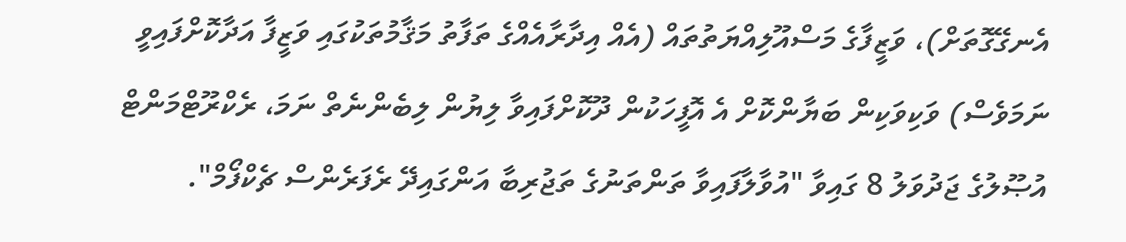އެނގޭގޮތަށް)، ވަޒީފާގެ މަސްއޫލިއްޔަތުތައް (އެއް އިދާރާއެއްގެ ތަފާތު މަޤާމުތަކުގައި ވަޒީފާ އަދާކޮށްފައިވީ ނަމަވެސް) ވަކިވަކިން ބަޔާންކޮށް އެ އޮފީހަކުން ދޫކޮށްފައިވާ ލިޔުން ލިބެންނެތް ނަމަ، ރެކްރޫޓްމަންޓް އުޞޫލުގެ ޖަދުވަލު 8 ގައިވާ "އުވާލާފައިވާ ތަންތަނުގެ ތަޖުރިބާ އަންގައިދޭ ރެފަރެންސް ޗެކްފޯމް".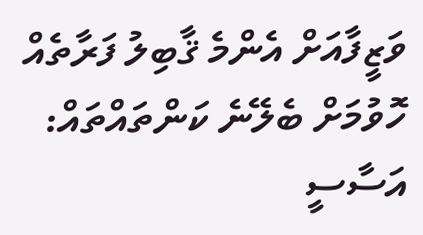ވަޒީފާއަށް އެންމެ ޤާބިލު ފަރާތެއް ހޮވުމަށް ބެލޭނެ ކަންތައްތައް:
އަސާސީ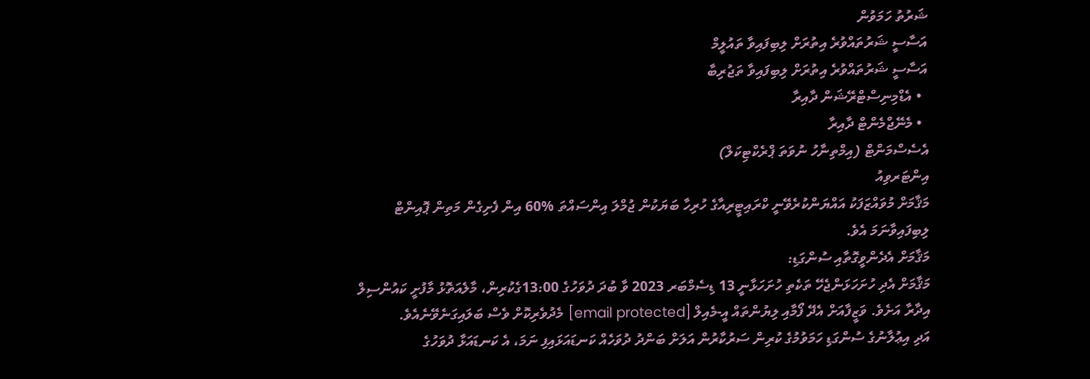ޝަރުތު ހަމަވުން
އަސާސީ ޝަރުތައްވުރެ އިތުރަށް ލިބިފައިވާ ތައުލީމް
އަސާސީ ޝަރުތައްވުރެ އިތުރަށް ލިބިފައިވާ ތަޖުރިބާ
  • އެޑްމިނިސްޓްރޭޝަން ދާއިރާ
  • މެނޭޖްމެންޓް ދާއިރާ
އެސެސްމަންޓް (އިމްތިނާހު ނުވަތަ ޕްރެކްޓިކަލް)
އިންޓަރވިއު
މަޤާމަށް މުވައްޒަފަކު އައްޔަންކުރެވޭނީ ކްރައިޓީރިއާގެ ހުރިހާ ބަޔަކުން ޖުމްލަ އިންސައްތަ %60 އިން ފެށިގެން މަތިން ޕޮއިންޓް ލިބިފައިވާނަމަ އެވެ.
މަޤާމަށް އެދެންވީގޮތާއި ސުންގަޑި:
މަޤާމަށް އެދި ހުށަހަޅަންޖެހޭ ތަކެތި ހުށަހަޅާނީ 13 ޑިސެމްބަރ 2023 ވާ ބުދަ ދުވަހުގެ 13:00ގެކުރިން، މާލެއަތޮޅު މާފުށީ ކައުންސިލް އިދާރާ އަށެވެ. ވަޒީފާއަށް އެދޭ ފޯމާއި ލިޔުންތައް އީ-މެއިލް [email protected] މެދުވެރިކޮށް ވެސް ބަލައިގަނެވޭނެއެވެ.
އަދި އިޢުލާނުގެ ސުންގަޑި ހަމަވުމުގެ ކުރިން ސަރުކާރުން އަލަށް ބަންދު ދުވަހެއް ކަނޑައަޅައިފި ނަމަ، އެ ކަނޑައަޅާ ދުވަހުގެ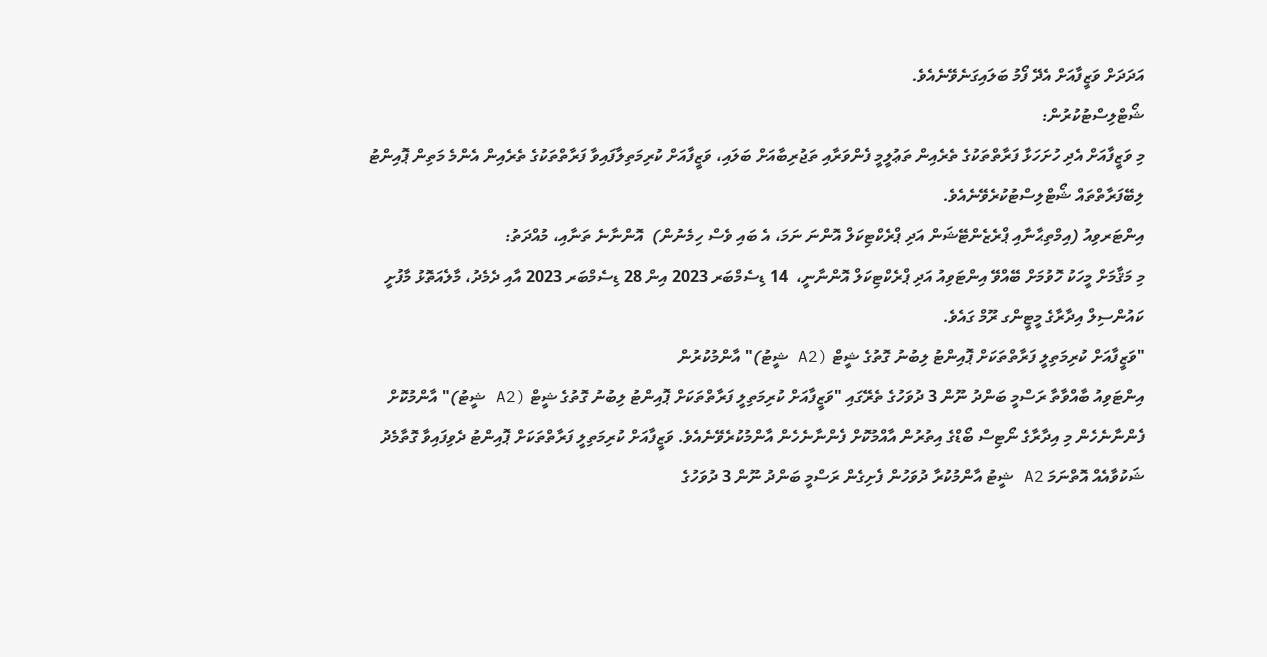އަދަދަށް ވަޒީފާއަށް އެދޭ ފޯމު ބަލައިގަނެވޭނެއެވެ.
ޝޯޓްލިސްޓުކުރުން:
މި ވަޒީފާއަށް އެދި ހުށަހަޅާ ފަރާތްތަކުގެ ތެރެއިން ތަޢުލީމީ ފެންވަރާއި ތަޖުރިބާއަށް ބަލައި، ވަޒީފާއަށް ކުރިމަތިލާފައިވާ ފަރާތްތަކުގެ ތެރެއިން އެންމެ މަތިން ޕޮއިންޓު ލިބޭފަރާތްތައް ޝޯޓްލިސްޓުކުރެވޭނެއެވެ.
އިންޓަރވިއު (އިމްތިޙާނާއި ޕްރެޒެންޓޭޝަން އަދި ޕްރެކްޓިކަލް އޮންނަ ނަމަ، އެ ބައި ވެސް ހިމެނުން)  އޮންނާނެ ތަނާއި، މުއްދަތު:
މި މަޤާމަށް މީހަކު ހޮވުމަށް ބޭއްވޭ އިންޓަވިއު އަދި ޕްރެކްޓިކަލް އޮންނާނީ،  14 ޑިސެމްބަރ 2023 އިން 28 ޑިސެމްބަރ 2023 އާއި ދެމެދު، މާލެއަތޮޅު މާފުށީ ކައުންސިލް އިދާރާގެ މީޓީންގ ރޫމް ގައެވެ.
"ވަޒީފާއަށް ކުރިމަތިލީ ފަރާތްތަކަށް ޕޮއިންޓު ލިބުނު ގޮތުގެ ޝީޓް (A2 ޝީޓު)" އާންމުކުރުން
އިންޓަވިއު ބާއްވާތާ ރަސްމީ ބަންދު ނޫން 3 ދުވަހުގެ ތެރޭގައި "ވަޒީފާއަށް ކުރިމަތިލީ ފަރާތްތަކަށް ޕޮއިންޓު ލިބުނު ގޮތުގެ ޝީޓް (A2 ޝީޓު)" އާންމުކޮށް ފެންނާނެހެން މި އިދާރާގެ ނޯޓިސް ބޯޑްގެ އިތުރުން އާއްމުކޮށް ފެންނާނެހެން އާންމުކުރެވޭނެއެވެ. ވަޒީފާއަށް ކުރިމަތިލީ ފަރާތްތަކަށް ޕޮއިންޓު ދެވިފައިވާ ގޮތާމެދު ޝަކުވާއެއް އޮތްނަމަ A2 ޝީޓު އާންމުކުރާ ދުވަހުން ފެށިގެން ރަސްމީ ބަންދު ނޫން 3 ދުވަހުގެ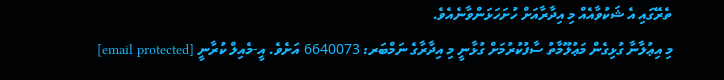ތެރޭގައި އެ ޝަކުވާއެއް މި އިދާރާއަށް ހުށަހަޅަންވާނެއެވެ.
މި އިޢުލާނާ ގުޅިގެން މަޢުލޫމާތު ސާފުކުރުމަށް ގުޅާނީ މި އިދާރާގެ ނަމްބަރ: 6640073 އަށެވެ. އީ-މެއިލް ކުރާނީ [email protected]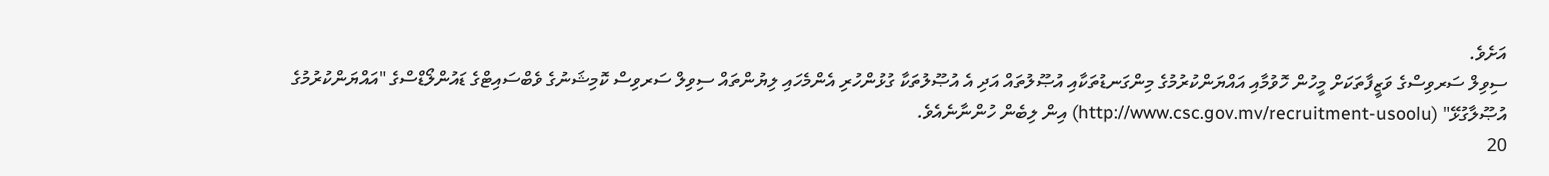އަށެވެ.
ސިވިލް ސަރވިސްގެ ވަޒީފާތަކަށް މީހުން ހޮވުމާއި އައްޔަންކުރުމުގެ މިންގަނޑުތަކާއި އުޞޫލުތައް އަދި އެ އުޞޫލުތަކާ ގުޅުންހުރި އެންމެހައި ލިޔުންތައް ސިވިލް ސަރވިސް ކޮމިޝަނުގެ ވެބްސައިޓްގެ ޑައުންލޯޑްސްގެ "އައްޔަންކުރުމުގެ އުޞޫލާގުޅޭ" (http://www.csc.gov.mv/recruitment-usoolu) އިން ލިބެން ހުންނާނެއެވެ.
20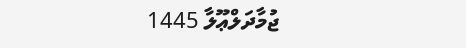ޖުމާދަލްޢޫލާ 1445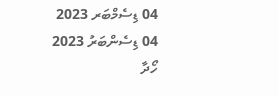04 ޑިސެމްބަރ 2023
04 ޑިސެންބަރު 2023
ހޯދާ